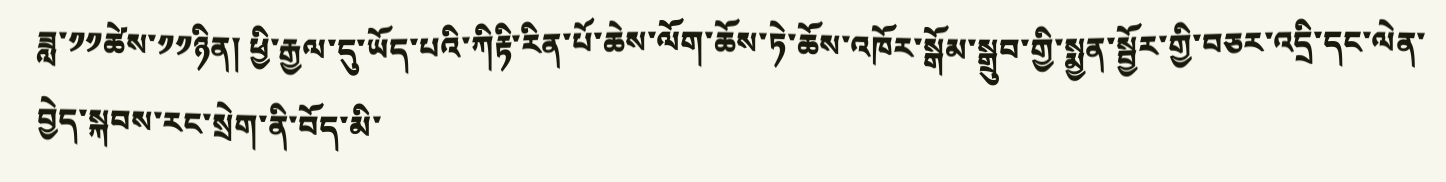ཟླ་༡༡ཚེས་༡༡ཉིན། ཕྱི་རྒྱལ་དུ་ཡོད་པའི་ཀིརྟི་རིན་པོ་ཆེས་ལོག་ཆོས་ཏེ་ཆོས་འཁོར་སྒོམ་སྒྲུབ་གྱི་སྨྱན་སྦྱོར་གྱི་བཅར་འདྲི་དང་ལེན་བྱེད་སྐབས་རང་སྲེག་ནི་བོད་མི་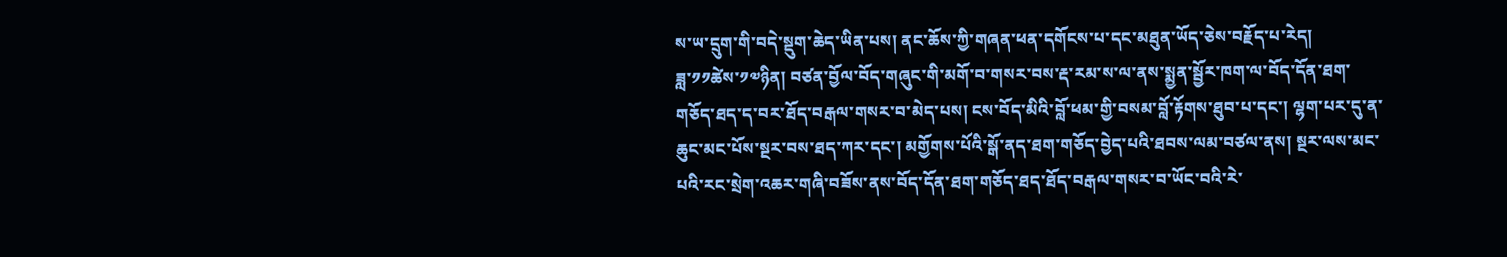ས་ཡ་དྲུག་གི་བདེ་སྡུག་ཆེད་ཡིན་པས། ནང་ཆོས་ཀྱི་གཞན་ཕན་དགོངས་པ་དང་མཐུན་ཡོད་ཅེས་བརྗོད་པ་རེད།
ཟླ་༡༡ཚེས་༡༧ཉིན། བཙན་བྱོལ་བོད་གཞུང་གི་མགོ་བ་གསར་བས་རྡ་རམ་ས་ལ་ནས་སྨྱན་སྦྱོར་ཁག་ལ་བོད་དོན་ཐག་གཅོད་ཐད་ད་བར་ཐོད་བརྒལ་གསར་བ་མེད་པས། ངས་བོད་མིའི་བློ་ཕམ་གྱི་བསམ་བློ་རྟོགས་ཐུབ་པ་དང་། ལྷག་པར་དུ་ན་ཆུང་མང་པོས་སྔར་བས་ཐད་ཀར་དང་། མགྱོགས་པོའི་སྒོ་ནད་ཐག་གཅོད་བྱེད་པའི་ཐབས་ལམ་བཙལ་ནས། སྔར་ལས་མང་པའི་རང་སྲེག་འཆར་གཞི་བཟོས་ནས་བོད་དོན་ཐག་གཅོད་ཐད་ཐོད་བརྒལ་གསར་བ་ཡོང་བའི་རེ་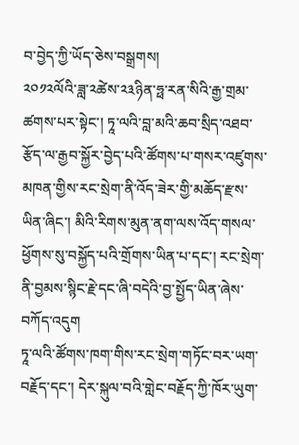བ་བྱེད་ཀྱི་ཡོད་ཅེས་བསྒྲགས།
༢༠༡༢ལོའི་ཟླ་༢ཚེས་༢༣ཉིན་ཧྥ་རན་སིའི་རྒྱ་གྲམ་ཚགས་པར་སྟེང་། ཏཱ་ལའི་བླ་མའི་ཆབ་སྲིད་འཐབ་རྩོད་ལ་རྒྱབ་སྐྱོར་བྱེད་པའི་ཚོགས་པ་གསར་འཛུགས་མཁན་གྱིས་རང་སྲེག་ནི་འོད་ཟེར་གྱི་མཆོད་རྫས་ཡིན་ཞིང་། མིའི་རིགས་མུན་ནག་ལས་འོད་གསལ་ཕྱོགས་སུ་བསྐྱོད་པའི་གྲོགས་ཡིན་པ་དང་། རང་སྲེག་ནི་བྱམས་སྙིང་རྗེ་དང་ཞི་བདེའི་བྱ་སྤྱོད་ཡིན་ཞེས་བཀོད་འདུག
ཏཱ་ལའི་ཚོགས་ཁག་གིས་རང་སྲེག་གཏོང་བར་ཡག་བརྗོད་དང་། དེར་སྐུལ་བའི་གླེང་བརྗོད་ཀྱི་ཁོར་ཡུག་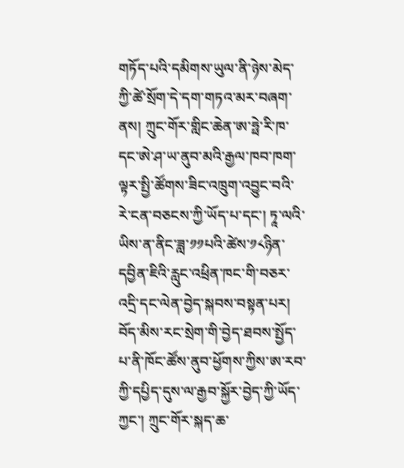གཏོད་པའི་དམིགས་ཡུལ་ནི་ཉེས་མེད་ཀྱི་ཚེ་སྲོག་དེ་དག་གཏའ་མར་བཞག་ནས། ཀྲུང་གོར་གླིང་ཆེན་ཨ་ཧྥེ་རི་ཁ་དང་ཨེ་ཤ་ཡ་ནུབ་མའི་རྒྱལ་ཁབ་ཁག་ལྟར་སྤྱི་ཚོགས་ཟིང་འཁྲུག་འབྱུང་བའི་རེ་ངན་བཅངས་ཀྱི་ཡོད་པ་དང་། ཏཱ་ལའི་ཡིས་ན་ནིང་ཟླ་༡༡པའི་ཚེས་༡༨ཉིན་དབྱིན་ཇིའི་རླུང་འཕྲིན་ཁང་གི་བཅར་འདྲི་དང་ལེན་བྱེད་སྐབས་བསྟན་པར། བོད་མིས་རང་སྲེག་གི་བྱེད་ཐབས་སྤྱོད་པ་ནི་ཁོང་ཚོས་ནུབ་ཕྱོགས་ཀྱིས་ཨ་རབ་ཀྱི་དཔྱིད་དུས་ལ་རྒྱབ་སྐྱོར་བྱེད་ཀྱི་ཡོད་ཀྱང་། ཀྲུང་གོར་སྐད་ཆ་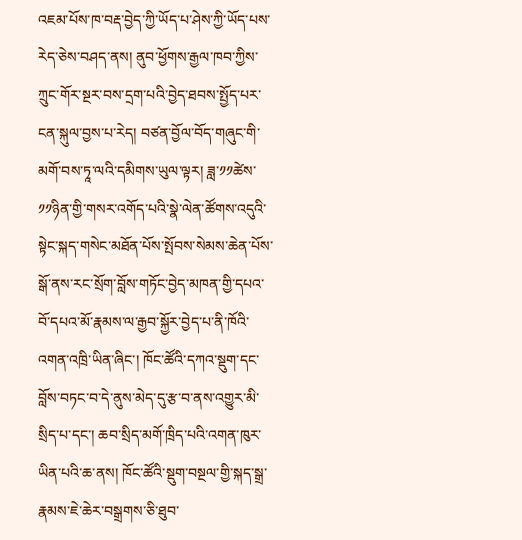འཇམ་པོས་ཁ་བརྡ་བྱེད་ཀྱི་ཡོད་པ་ཤེས་ཀྱི་ཡོད་པས་རེད་ཅེས་བཤད་ནས། ནུབ་ཕྱོགས་རྒྱལ་ཁབ་ཀྱིས་ཀྲུང་གོར་སྔར་བས་དྲག་པའི་བྱེད་ཐབས་སྤྱོད་པར་ངན་སྐུལ་བྱས་པ་རེད། བཙན་བྱོལ་བོད་གཞུང་གི་མགོ་བས་ཏཱ་ལའི་དམིགས་ཡུལ་ལྟར། ཟླ་༡༡ཚེས་༡༡ཉིན་གྱི་གསར་འགོད་པའི་སྣེ་ལེན་ཚོགས་འདུའི་སྟེང་སྐད་གསེང་མཐོན་པོས་སྤོབས་སེམས་ཆེན་པོས་སྒོ་ནས་རང་སྲོག་བློས་གཏོང་བྱེད་མཁན་གྱི་དཔའ་བོ་དཔའ་མོ་རྣམས་ལ་རྒྱབ་སྐྱོར་བྱེད་པ་ནི་ཁོའི་འགན་འཁྲི་ཡིན་ཞིང་། ཁོང་ཚོའི་དཀའ་སྡུག་དང་བློས་བཏང་བ་དེ་ནུས་མེད་དུ་རྩ་བ་ནས་འགྱུར་མི་སྲིད་པ་དང་། ཆབ་སྲིད་མགོ་ཁྲིད་པའི་འགན་ཁུར་ཡིན་པའི་ཆ་ནས། ཁོང་ཚོའི་སྡུག་བསྔལ་གྱི་སྐད་སྒྲ་རྣམས་ཇེ་ཆེར་བསྒྲགས་ཅི་ཐུབ་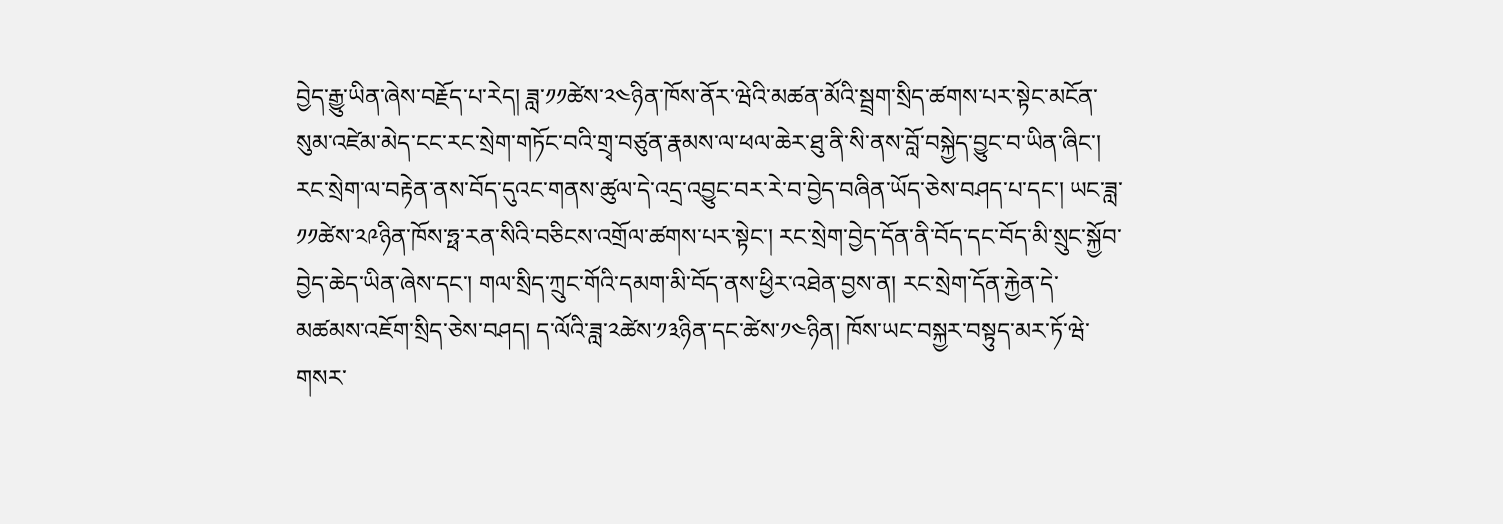བྱེད་རྒྱུ་ཡིན་ཞེས་བརྗོད་པ་རེད། ཟླ་༡༡ཚེས་༢༤ཉིན་ཁོས་ནོར་ཝེའི་མཚན་མོའི་སྦྲག་སྲིད་ཚགས་པར་སྟེང་མངོན་སུམ་འཛེམ་མེད་ངང་རང་སྲེག་གཏོང་བའི་གྲྭ་བཙུན་རྣམས་ལ་ཕལ་ཆེར་ཐུ་ནི་སི་ནས་བློ་བསྐྱེད་བྱུང་བ་ཡིན་ཞིང་། རང་སྲེག་ལ་བརྟེན་ནས་བོད་དུའང་གནས་ཚུལ་དེ་འདྲ་འབྱུང་བར་རེ་བ་བྱེད་བཞིན་ཡོད་ཅེས་བཤད་པ་དང་། ཡང་ཟླ་༡༡ཚེས་༢༩ཉིན་ཁོས་ཧྥ་རན་སིའི་བཅིངས་འགྲོལ་ཚགས་པར་སྟེང་། རང་སྲེག་བྱེད་དོན་ནི་བོད་དང་བོད་མི་སྲུང་སྐྱོབ་བྱེད་ཆེད་ཡིན་ཞེས་དང་། གལ་སྲིད་ཀྲུང་གོའི་དམག་མི་བོད་ནས་ཕྱིར་འཐེན་བྱས་ན། རང་སྲེག་དོན་རྐྱེན་དེ་མཚམས་འཇོག་སྲིད་ཅེས་བཤད། ད་ལོའི་ཟླ་༢ཚེས་༡༣ཉིན་དང་ཚེས་༡༤ཉིན། ཁོས་ཡང་བསྐྱར་བསྟུད་མར་ཏོ་ཝེ་གསར་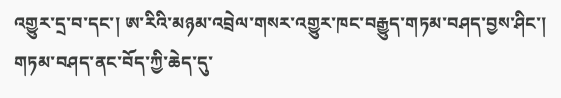འགྱུར་དྲ་བ་དང་། ཨ་རིའི་མཉམ་འབྲེལ་གསར་འགྱུར་ཁང་བརྒྱུད་གཏམ་བཤད་བྱས་ཤིང་། གཏམ་བཤད་ནང་བོད་ཀྱི་ཆེད་དུ་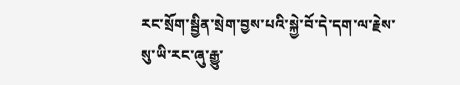རང་སྲོག་སྦྱིན་སྲེག་བྱས་པའི་སྐྱེ་བོ་དེ་དག་ལ་རྗེས་སུ་ཡི་རང་ཞུ་རྒྱུ་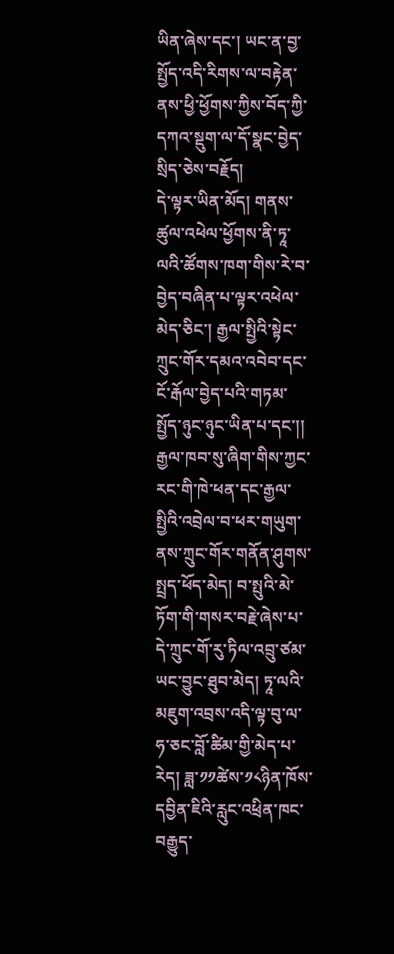ཡིན་ཞེས་དང་། ཡང་ན་བྱ་སྤྱོད་འདི་རིགས་ལ་བརྟེན་ནས་ཕྱི་ཕྱོགས་ཀྱིས་བོད་ཀྱི་དཀའ་སྡུག་ལ་དོ་སྣང་བྱེད་སྲིད་ཅེས་བརྗོད།
དེ་ལྟར་ཡིན་མོད། གནས་ཚུལ་འཕེལ་ཕྱོགས་ནི་ཏཱ་ལའི་ཚོགས་ཁག་གིས་རེ་བ་བྱེད་བཞིན་པ་ལྟར་འཕེལ་མེད་ཅིང་། རྒྱལ་སྤྱིའི་སྟེང་ཀྲུང་གོར་དམའ་འབེབ་དང་ངོ་རྒོལ་བྱེད་པའི་གཏམ་སྤྱོད་ཉུང་ཉུང་ཡིན་པ་དང་།། རྒྱལ་ཁབ་སུ་ཞིག་གིས་ཀྱང་རང་གི་ཁེ་ཕན་དང་རྒྱལ་སྤྱིའི་འབྲེལ་བ་ཕར་གཡུག་ནས་ཀྲུང་གོར་གནོན་ཤུགས་སྤྲད་ཕོད་མེད། བ་སྤུའི་མེ་ཏོག་གི་གསར་བརྗེ་ཞེས་པ་དེ་ཀྲུང་གོ་རུ་ཏིལ་འབྲུ་ཙམ་ཡང་བྱུང་ཐུབ་མེད། ཏཱ་ལའི་མཇུག་འབྲས་འདི་ལྟ་བུ་ལ་ཧ་ཅང་བློ་ཚིམ་གྱི་མེད་པ་རེད། ཟླ་༡༡ཚེས་༡༨ཉིན་ཁོས་དབྱིན་ཇིའི་རླུང་འཕྲིན་ཁང་བརྒྱུད་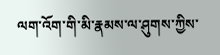ལག་འོག་གི་མི་རྣམས་ལ་ཤུགས་ཀྱིས་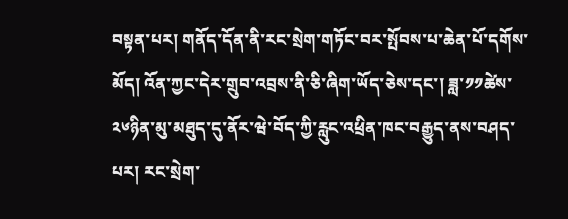བསྟན་པར། གནོད་དོན་ནི་རང་སྲེག་གཏོང་བར་སྤོབས་པ་ཆེན་པོ་དགོས་མོད། འོན་ཀྱང་དེར་གྲུབ་འབྲས་ནི་ཅི་ཞིག་ཡོད་ཅེས་དང་། ཟླ་༡༡ཚེས་༢༦ཉིན་མུ་མཐུད་དུ་ནོར་ཝེ་བོད་ཀྱི་རླུང་འཕྲིན་ཁང་བརྒྱུད་ནས་བཤད་པར། རང་སྲེག་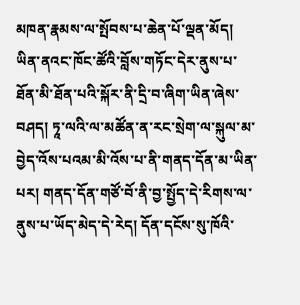མཁན་རྣམས་ལ་སྤོབས་པ་ཆེན་པོ་ལྡན་མོད། ཡིན་ནའང་ཁོང་ཚོའི་བློས་གཏོང་དེར་ནུས་པ་ཐོན་མི་ཐོན་པའི་སྐོར་ནི་དྲི་བ་ཞིག་ཡིན་ཞེས་བཤད། ཏཱ་ལའི་ལ་མཚོན་ན་རང་སྲེག་ལ་སྐུལ་མ་བྱེད་འོས་པའམ་མི་འོས་པ་ནི་གནད་དོན་མ་ཡིན་པར། གནད་དོན་གཙོ་བོ་ནི་བྱ་སྤྱོད་དེ་རིགས་ལ་ནུས་པ་ཡོད་མེད་དེ་རེད། དོན་དངོས་སུ་ཁོའི་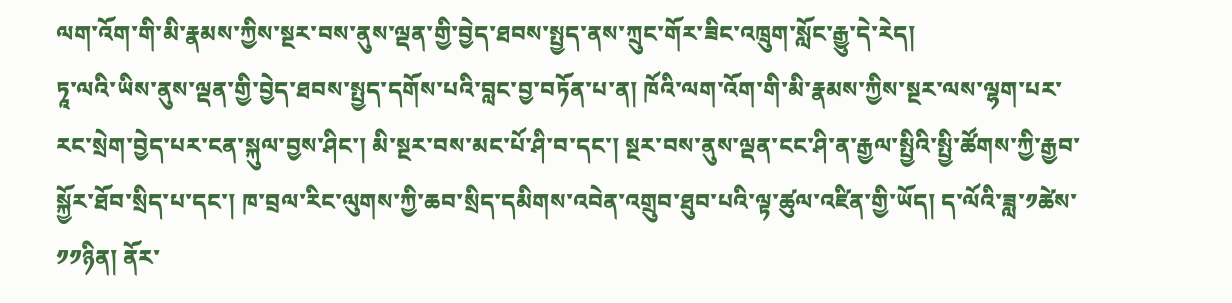ལག་འོག་གི་མི་རྣམས་ཀྱིས་སྔར་བས་ནུས་ལྡན་གྱི་བྱེད་ཐབས་སྤྱད་ནས་ཀྲུང་གོར་ཟིང་འཁྲུག་སློང་རྒྱུ་དེ་རེད།
ཏཱ་ལའི་ཡིས་ནུས་ལྡན་གྱི་བྱེད་ཐབས་སྤྱད་དགོས་པའི་བླང་བྱ་བཏོན་པ་ན། ཁོའི་ལག་འོག་གི་མི་རྣམས་ཀྱིས་སྔར་ལས་ལྷག་པར་རང་སྲེག་བྱེད་པར་ངན་སྐུལ་བྱས་ཤིང་། མི་སྔར་བས་མང་པོ་ཤི་བ་དང་། སྔར་བས་ནུས་ལྡན་ངང་ཤི་ན་རྒྱལ་སྤྱིའི་སྤྱི་ཚོགས་ཀྱི་རྒྱབ་སྐྱོར་ཐོབ་སྲིད་པ་དང་། ཁ་བྲལ་རིང་ལུགས་ཀྱི་ཆབ་སྲིད་དམིགས་འབེན་འགྲུབ་ཐུབ་པའི་ལྟ་ཚུལ་འཛིན་གྱི་ཡོད། ད་ལོའི་ཟླ་༡ཚེས་༡༡ཉིན། ནོར་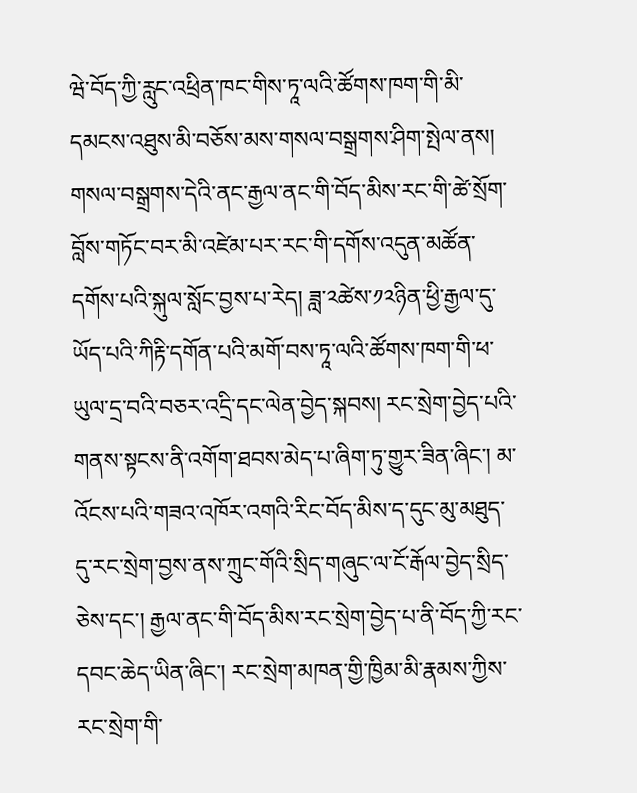ཝེ་བོད་ཀྱི་རླུང་འཕྲིན་ཁང་གིས་ཏཱ་ལའི་ཚོགས་ཁག་གི་མི་དམངས་འཐུས་མི་བཅོས་མས་གསལ་བསྒྲགས་ཤིག་སྤེལ་ནས། གསལ་བསྒྲགས་དེའི་ནང་རྒྱལ་ནང་གི་བོད་མིས་རང་གི་ཚེ་སྲོག་བློས་གཏོང་བར་མི་འཛེམ་པར་རང་གི་དགོས་འདུན་མཚོན་དགོས་པའི་སྐུལ་སློང་བྱས་པ་རེད། ཟླ་༢ཚེས་༡༢ཉིན་ཕྱི་རྒྱལ་དུ་ཡོད་པའི་ཀིརྟི་དགོན་པའི་མགོ་བས་ཏཱ་ལའི་ཚོགས་ཁག་གི་ཕ་ཡུལ་དྲ་བའི་བཅར་འདྲི་དང་ལེན་བྱེད་སྐབས། རང་སྲེག་བྱེད་པའི་གནས་སྟངས་ནི་འགོག་ཐབས་མེད་པ་ཞིག་ཏུ་གྱུར་ཟིན་ཞིང་། མ་འོངས་པའི་གཟའ་འཁོར་འགའི་རིང་བོད་མིས་ད་དུང་མུ་མཐུད་དུ་རང་སྲེག་བྱས་ནས་ཀྲུང་གོའི་སྲིད་གཞུང་ལ་ངོ་རྒོལ་བྱེད་སྲིད་ཅེས་དང་། རྒྱལ་ནང་གི་བོད་མིས་རང་སྲེག་བྱེད་པ་ནི་བོད་ཀྱི་རང་དབང་ཆེད་ཡིན་ཞིང་། རང་སྲེག་མཁན་གྱི་ཁྱིམ་མི་རྣམས་ཀྱིས་རང་སྲེག་གི་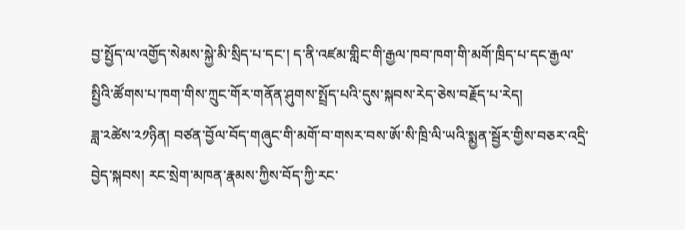བྱ་སྤྱོད་ལ་འགྱོད་སེམས་སྐྱེ་མི་སྲིད་པ་དང་། ད་ནི་འཛམ་གླིང་གི་རྒྱལ་ཁབ་ཁག་གི་མགོ་ཁྲིད་པ་དང་རྒྱལ་སྤྱིའི་ཚོགས་པ་ཁག་གིས་ཀྲུང་གོར་གནོན་ཤུགས་སྤྲོད་པའི་དུས་སྐབས་རེད་ཅེས་བརྗོད་པ་རེད།
ཟླ་༢ཚེས་༢༡ཉིན། བཙན་བྱོལ་བོད་གཞུང་གི་མགོ་བ་གསར་བས་ཨོ་སི་ཁྲི་ལི་ཡའི་སྨྱན་སྦྱོར་གྱིས་བཅར་འདྲི་བྱེད་སྐབས། རང་སྲེག་མཁན་རྣམས་ཀྱིས་བོད་ཀྱི་རང་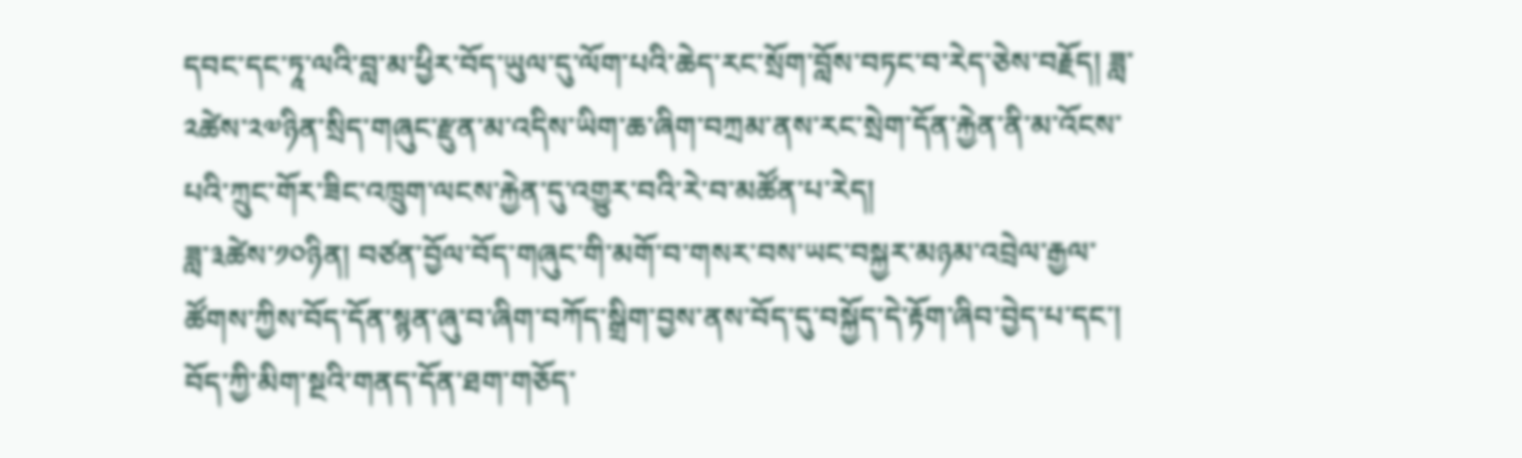དབང་དང་ཏཱ་ལའི་བླ་མ་ཕྱིར་བོད་ཡུལ་དུ་ལོག་པའི་ཆེད་རང་སྲོག་བློས་བཏང་བ་རེད་ཅེས་བརྗོད། ཟླ་༢ཚེས་༢༧ཉིན་སྲིད་གཞུང་རྫུན་མ་འདིས་ཡིག་ཆ་ཞིག་བཀྲམ་ནས་རང་སྲེག་དོན་རྐྱེན་ནི་མ་འོངས་པའི་ཀྲུང་གོར་ཟིང་འཁྲུག་ལངས་རྐྱེན་དུ་འགྱུར་བའི་རེ་བ་མཚོན་པ་རེད།
ཟླ་༣ཚེས་༡༠ཉིན། བཙན་བྱོལ་བོད་གཞུང་གི་མགོ་བ་གསར་བས་ཡང་བསྐྱར་མཉམ་འབྲེལ་རྒྱལ་ཚོགས་ཀྱིས་བོད་དོན་སྙན་ཞུ་བ་ཞིག་བཀོད་སྒྲིག་བྱས་ནས་བོད་དུ་བསྐྱོད་དེ་རྟོག་ཞིབ་བྱེད་པ་དང་། བོད་ཀྱི་མིག་སྔའི་གནད་དོན་ཐག་གཅོད་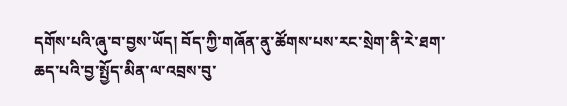དགོས་པའི་ཞུ་བ་བྱས་ཡོད། བོད་ཀྱི་གཞོན་ནུ་ཚོགས་པས་རང་སྲེག་ནི་རེ་ཐག་ཆད་པའི་བྱ་སྤྱོད་མིན་ལ་འབྲས་བུ་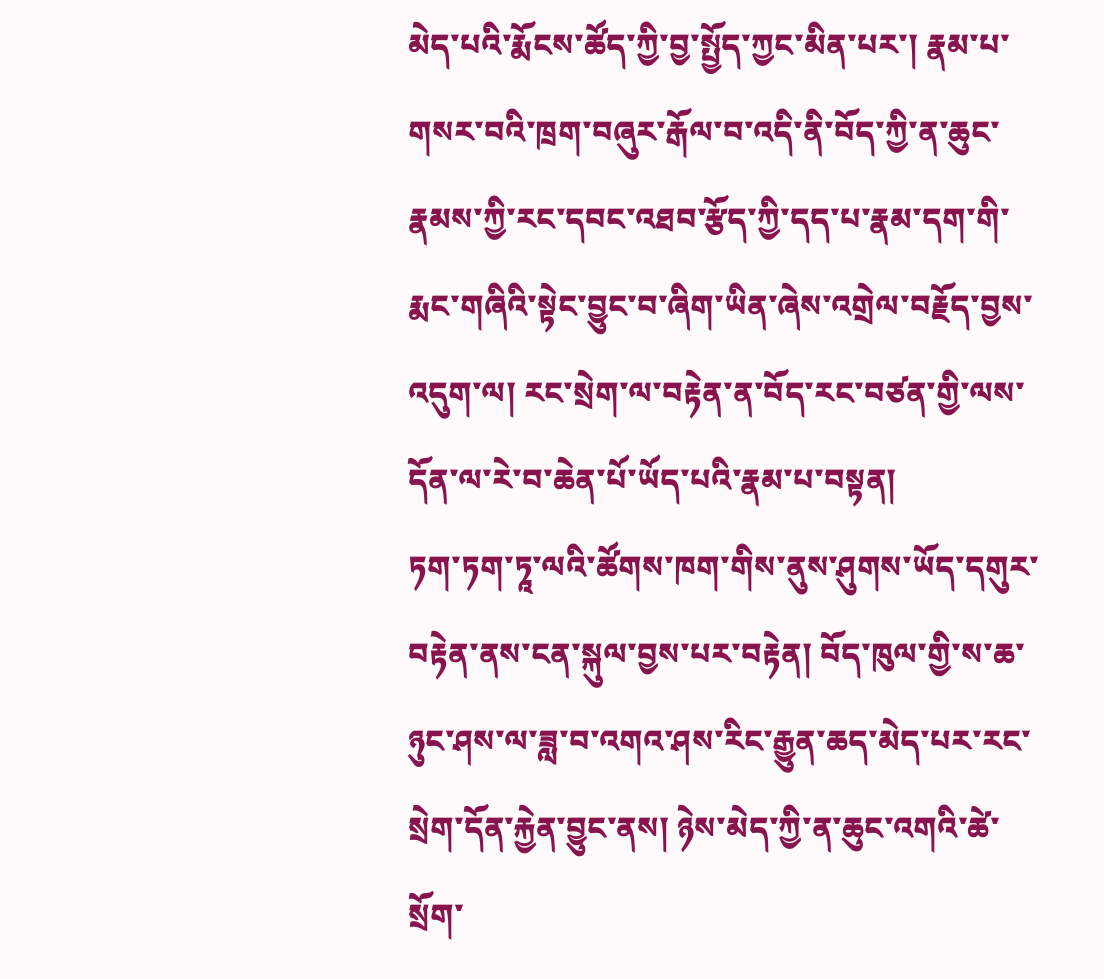མེད་པའི་རྨོངས་ཚོད་ཀྱི་བྱ་སྤྱོད་ཀྱང་མིན་པར་། རྣམ་པ་གསར་བའི་ཁྲག་བཞུར་རྒོལ་བ་འདི་ནི་བོད་ཀྱི་ན་ཆུང་རྣམས་ཀྱི་རང་དབང་འཐབ་རྩོད་ཀྱི་དད་པ་རྣམ་དག་གི་རྨང་གཞིའི་སྟེང་བྱུང་བ་ཞིག་ཡིན་ཞེས་འགྲེལ་བརྗོད་བྱས་འདུག་ལ། རང་སྲེག་ལ་བརྟེན་ན་བོད་རང་བཙན་གྱི་ལས་དོན་ལ་རེ་བ་ཆེན་པོ་ཡོད་པའི་རྣམ་པ་བསྟན།
ཏག་ཏག་ཏཱ་ལའི་ཚོགས་ཁག་གིས་ནུས་ཤུགས་ཡོད་དགུར་བརྟེན་ནས་ངན་སྐུལ་བྱས་པར་བརྟེན། བོད་ཁུལ་གྱི་ས་ཆ་ཉུང་ཤས་ལ་ཟླ་བ་འགའ་ཤས་རིང་རྒྱུན་ཆད་མེད་པར་རང་སྲེག་དོན་རྐྱེན་བྱུང་ནས། ཉེས་མེད་ཀྱི་ན་ཆུང་འགའི་ཚེ་སྲོག་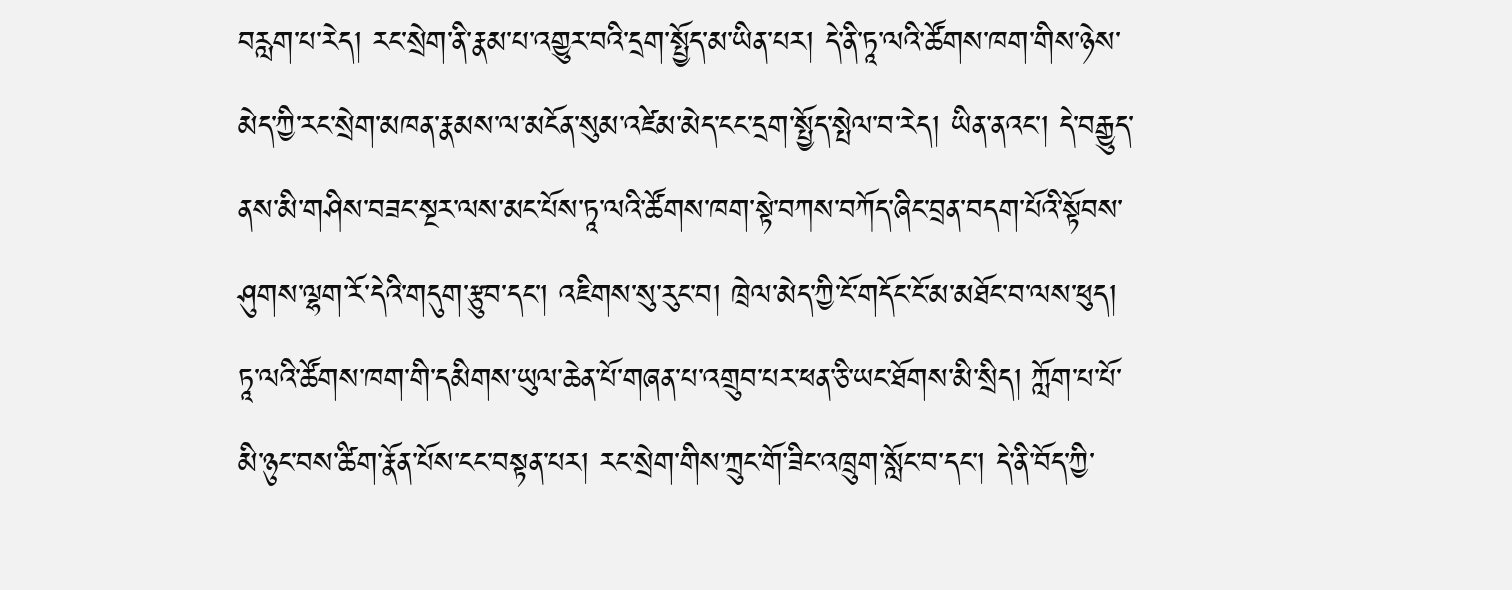བརླག་པ་རེད། རང་སྲེག་ནི་རྣམ་པ་འགྱུར་བའི་དྲག་སྤྱོད་མ་ཡིན་པར། དེ་ནི་ཏཱ་ལའི་ཚོགས་ཁག་གིས་ཉེས་མེད་ཀྱི་རང་སྲེག་མཁན་རྣམས་ལ་མངོན་སུམ་འཛེམ་མེད་ངང་དྲག་སྤྱོད་སྤེལ་བ་རེད། ཡིན་ནའང་། དེ་བརྒྱུད་ནས་མི་གཤིས་བཟང་སྔར་ལས་མང་པོས་ཏཱ་ལའི་ཚོགས་ཁག་སྟེ་བཀས་བཀོད་ཞིང་བྲན་བདག་པོའི་སྟོབས་ཤུགས་ལྷག་རོ་དེའི་གདུག་རྩུབ་དང་། འཇིགས་སུ་རུང་བ། ཁྲེལ་མེད་ཀྱི་ངོ་གདོང་ངོ་མ་མཐོང་བ་ལས་ཕུད། ཏཱ་ལའི་ཚོགས་ཁག་གི་དམིགས་ཡུལ་ཆེན་པོ་གཞན་པ་འགྲུབ་པར་ཕན་ཅི་ཡང་ཐོགས་མི་སྲིད། ཀློག་པ་པོ་མི་ཉུང་བས་ཚིག་རྣོན་པོས་ངང་བསྟན་པར། རང་སྲེག་གིས་ཀྲུང་གོ་ཟིང་འཁྲུག་སློང་བ་དང་། དེ་ནི་བོད་ཀྱི་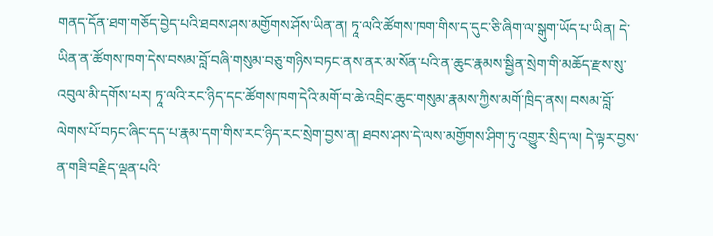གནད་དོན་ཐག་གཅོད་བྱེད་པའི་ཐབས་ཤས་མགྱོགས་ཤོས་ཡིན་ན། ཏཱ་ལའི་ཚོགས་ཁག་གིས་ད་དུང་ཅི་ཞིག་ལ་སྒུག་ཡོད་པ་ཡིན། དེ་ཡིན་ན་ཚོགས་ཁག་དེས་བསམ་བློ་བཞི་གསུམ་བཅུ་གཉིས་བཏང་ནས་ནར་མ་སོན་པའི་ན་ཆུང་རྣམས་སྦྱིན་སྲེག་གི་མཆོད་རྫས་སུ་འབུལ་མི་དགོས་པར། ཏཱ་ལའི་རང་ཉིད་དང་ཚོགས་ཁག་དེའི་མགོ་བ་ཆེ་འབྲིང་ཆུང་གསུམ་རྣམས་ཀྱིས་མགོ་ཁྲིད་ནས། བསམ་བློ་ལེགས་པོ་བཏང་ཞིང་དད་པ་རྣམ་དག་གིས་རང་ཉིད་རང་སྲེག་བྱས་ན། ཐབས་ཤས་དེ་ལས་མགྱོགས་ཤིག་ཏུ་འགྱུར་སྲིད་ལ། དེ་ལྟར་བྱས་ན་གཟི་བརྗིད་ལྡན་པའི་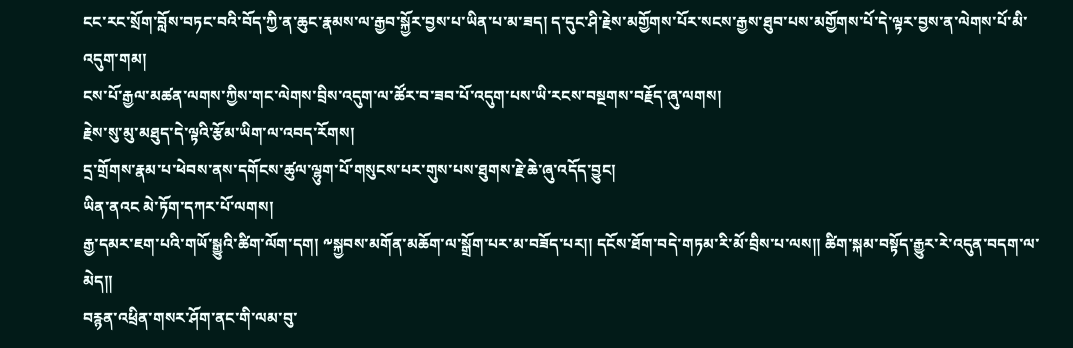ངང་རང་སྲོག་བློས་བཏང་བའི་བོད་ཀྱི་ན་ཆུང་རྣམས་ལ་རྒྱབ་སྐྱོར་བྱས་པ་ཡིན་པ་མ་ཟད། ད་དུང་ཤི་རྗེས་མགྱོགས་པོར་སངས་རྒྱས་ཐུབ་པས་མགྱོགས་པོ་དེ་ལྟར་བྱས་ན་ལེགས་པོ་མི་འདུག་གམ།
ངས་པོ་རྒྱལ་མཚན་ལགས་ཀྱིས་གང་ལེགས་བྲིས་འདུག་ལ་ཚོར་བ་ཟབ་པོ་འདུག་པས་ཡི་རངས་བསྔགས་བརྗོད་ཞུ་ལགས།
རྗེས་སུ་མུ་མཐུད་དེ་ལྟའི་རྩོམ་ཡིག་ལ་འབད་རོགས།
དྲ་གྲོགས་རྣམ་པ་ཕེབས་ནས་དགོངས་ཚུལ་ལྷུག་པོ་གསུངས་པར་གུས་པས་ཐུགས་རྗེ་ཆེ་ཞུ་འདོད་བྱུང།
ཡིན་ནའང མེ་ཏོག་དཀར་པོ་ལགས།
རྒྱ་དམར་ཇག་པའི་གཡོ་སྒྱུའི་ཚིག་ལོག་དག། ༸སྐྱབས་མགོན་མཆོག་ལ་སྒྲོག་པར་མ་བཟོད་པར།། དངོས་ཐོག་བདེ་གཏམ་རི་མོ་བྲིས་པ་ལས།། ཚིག་སྐམ་བསྟོད་རྒྱུར་རེ་འདུན་བདག་ལ་མེད།།
བརྙན་འཕྲིན་གསར་ཤོག་ནང་གི་ལམ་བུ་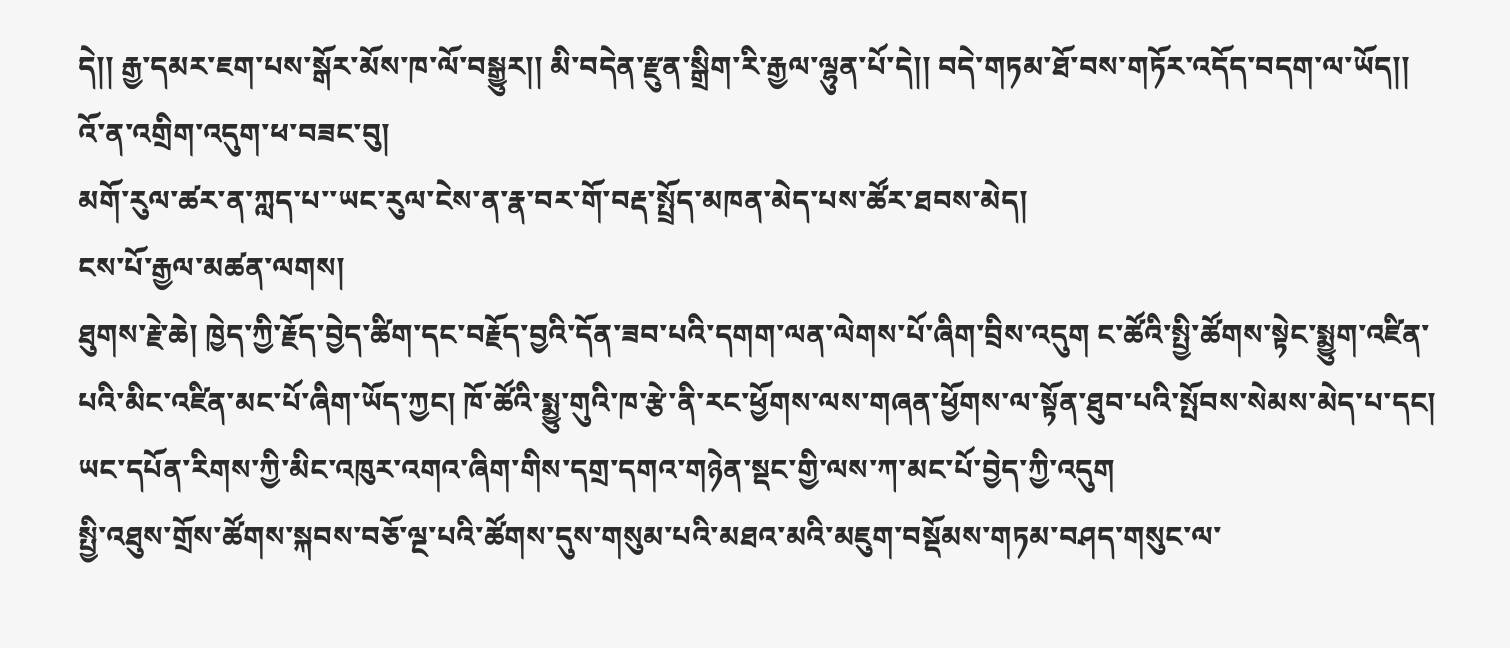དེ།། རྒྱ་དམར་ཇག་པས་སྒོར་མོས་ཁ་ལོ་བསྒྱུར།། མི་བདེན་རྫུན་སྒྲིག་རི་རྒྱལ་ལྷུན་པོ་དེ།། བདེ་གཏམ་ཐོ་བས་གཏོར་འདོད་བདག་ལ་ཡོད།།
འོ་ན་འགྲིག་འདུག་ཕ་བཟང་བུ།
མགོ་རུལ་ཚར་ན་ཀླད་པ་་ཡང་རུལ་ངེས་ན་རྣ་བར་གོ་བརྡ་སྤྲོད་མཁན་མེད་པས་ཚོར་ཐབས་མེད།
ངས་པོ་རྒྱལ་མཚན་ལགས།
ཐུགས་རྗེ་ཆེ། ཁྱེད་ཀྱི་རྗོད་བྱེད་ཚིག་དང་བརྗོད་བྱའི་དོན་ཟབ་པའི་དགག་ལན་ལེགས་པོ་ཞིག་བྲིས་འདུག ང་ཚོའི་སྤྱི་ཚོགས་སྟེང་སྨྱུག་འཛིན་པའི་མིང་འཛིན་མང་པོ་ཞིག་ཡོད་ཀྱང། ཁོ་ཚོའི་སྨྱུ་གུའི་ཁ་རྩེ་ནི་རང་ཕྱོགས་ལས་གཞན་ཕྱོགས་ལ་སྟོན་ཐུབ་པའི་སྤོབས་སེམས་མེད་པ་དང། ཡང་དཔོན་རིགས་ཀྱི་མིང་འཁུར་འགའ་ཞིག་གིས་དགྲ་དགའ་གཉེན་སྡང་གྱི་ལས་ཀ་མང་པོ་བྱེད་ཀྱི་འདུག
སྤྱི་འཐུས་གྲོས་ཚོགས་སྐབས་བཅོ་ལྔ་པའི་ཚོགས་དུས་གསུམ་པའི་མཐའ་མའི་མཇུག་བསྡོམས་གཏམ་བཤད་གསུང་ལ་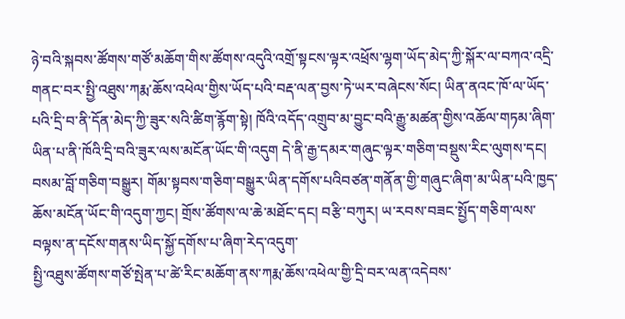ཉེ་བའི་སྐབས་ཚོགས་གཙོ་མཆོག་གིས་ཚོགས་འདུའི་འགྲོ་སྟངས་ལྟར་འཕྲོས་ལྷག་ཡོད་མེད་ཀྱི་སྐོར་ལ་བཀའ་འདྲི་གནང་བར་སྤྱི་འཐུས་ཀརྨ་ཆོས་འཕེལ་གྱིས་ཡོད་པའི་བརྡ་ལན་བྱས་ཏེ་ཡར་བཞེངས་སོང། ཡིན་ནའང་ཁོ་ལ་ཡོད་པའི་དྲི་བ་ནི་དོན་མེད་ཀྱི་ཟུར་སའི་ཚིག་རྙོག་སྟེ། ཁོའི་འདོད་འགྲུབ་མ་བྱུང་བའི་རྒྱུ་མཚན་གྱིས་འཆོལ་གཏམ་ཞིག་ཡིན་པ་ནི་ཁོའི་དྲི་བའི་ཟུར་ལས་མངོན་ཡོང་གི་འདུག དེ་ནི་རྒྱ་དམར་གཞུང་ལྟར་གཅིག་བསྡུས་རིང་ལུགས་དང། བསམ་བློ་གཅིག་བསྒྱུར། གོམ་སྟབས་གཅིག་བསྒྱུར་ཡིན་དགོས་པའིབཙན་གནོན་གྱི་གཞུང་ཞིག་མ་ཡིན་པའི་ཁྱད་ཆོས་མངོན་ཡོང་གི་འདུག་ཀྱང། གྲོས་ཚོགས་ལ་ཆེ་མཐོང་དང། བརྩི་བཀུར། ཡ་རབས་བཟང་སྤྱོད་གཅིག་ལས་བལྟས་ན་དངོས་གནས་ཡིད་སྐྱོ་དགོས་པ་ཞིག་རེད་འདུག་
སྤྱི་འཐུས་ཚོགས་གཙོ་སྤེན་པ་ཚེ་རིང་མཆོག་ནས་ཀརྨ་ཆོས་འཕེལ་གྱི་དྲི་བར་ལན་འདེབས་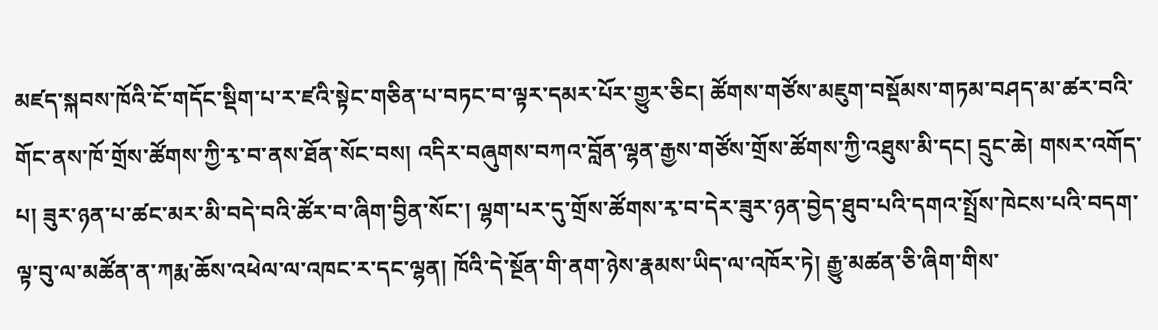མཛད་སྐབས་ཁོའི་ངོ་གདོང་སྡིག་པ་ར་ཛའི་སྟེང་གཅིན་པ་བཏང་བ་ལྟར་དམར་པོར་གྱུར་ཅིང། ཚོགས་གཙོས་མཇུག་བསྡོམས་གཏམ་བཤད་མ་ཚར་བའི་གོང་ནས་ཁོ་གྲོས་ཚོགས་ཀྱི་རྭ་བ་ནས་ཐོན་སོང་བས། འདིར་བཞུགས་བཀའ་བློན་ལྷན་རྒྱས་གཙོས་གྲོས་ཚོགས་ཀྱི་འཐུས་མི་དང། དྲུང་ཆེ། གསར་འགོད་པ། ཟུར་ཉན་པ་ཚང་མར་མི་བདེ་བའི་ཚོར་བ་ཞིག་བྱིན་སོང་། ལྷག་པར་དུ་གྲོས་ཚོགས་རྭ་བ་དེར་ཟུར་ཉན་བྱེད་ཐུབ་པའི་དགའ་སྤྲོས་ཁེངས་པའི་བདག་ལྟ་བུ་ལ་མཚོན་ན་ཀརྨ་ཆོས་འཕེལ་ལ་འཁང་ར་དང་ལྷན། ཁོའི་དེ་སྔོན་གི་ནག་ཉེས་རྣམས་ཡིད་ལ་འཁོར་ཏེ། རྒྱུ་མཚན་ཅི་ཞིག་གིས་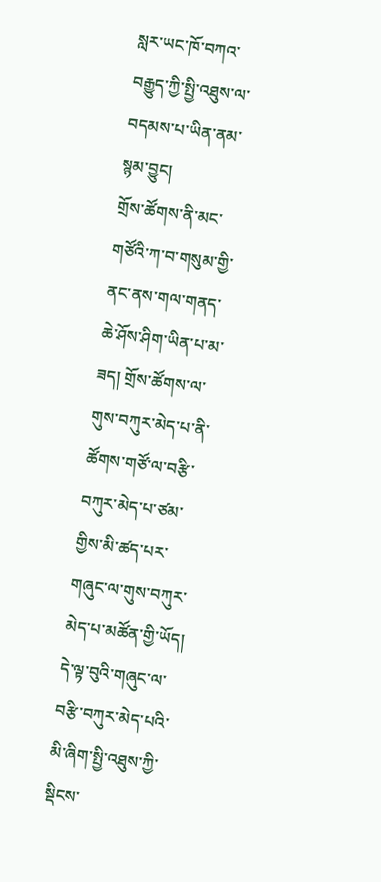སླར་ཡང་ཁོ་བཀའ་བརྒྱུད་ཀྱི་སྤྱི་འཐུས་ལ་བདམས་པ་ཡིན་ནམ་སྙམ་བྱུང།
གྲོས་ཚོགས་ནི་མང་གཙོའི་ཀ་བ་གསུམ་གྱི་ནང་ནས་གལ་གནད་ཆེ་ཤོས་ཤིག་ཡིན་པ་མ་ཟད། གྲོས་ཚོགས་ལ་གུས་བཀུར་མེད་པ་ནི་ཚོགས་གཙོ་ལ་བརྩི་བཀུར་མེད་པ་ཙམ་གྱིས་མི་ཚད་པར་གཞུང་ལ་གུས་བཀུར་མེད་པ་མཚོན་གྱི་ཡོད། དེ་ལྟ་བུའི་གཞུང་ལ་བརྩི་བཀུར་མེད་པའི་མི་ཞིག་སྤྱི་འཐུས་ཀྱི་སྡིངས་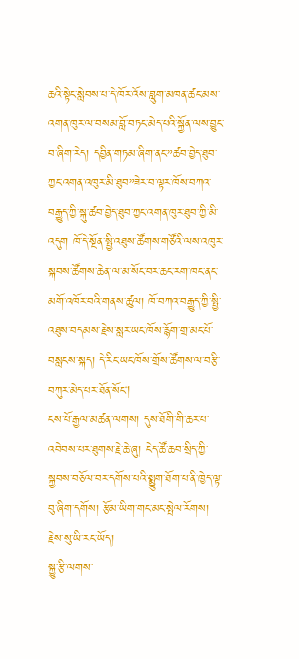ཆའི་སྟེང་སླེབས་པ་དེ་ཁོར་འོས་བླུག་མཁན་ཚང་མས་འགན་ཁུར་ལ་བསམ་བློ་བཏང་མེད་པའི་སྐྱོན་ལས་བྱུང་བ་ཞིག་རེད། དབྱིན་གཏམ་ཞིག་ནང་”ཚབ་བྱེད་ཐུབ་ཀྱང་འགན་འཁུར་མི་ཐུབ”ཟེར་བ་ལྟར་ཁོས་བཀའ་བརྒྱུད་ཀྱི་སྐུ་ཚབ་བྱེད་ཐུབ་ཀྱང་འགན་ཁུར་ཐུབ་ཀྱི་མི་འདུག ཁོ་དེ་སྔོན་སྤྱི་འཐུས་ཚོགས་གཙོའི་ལས་འཁུར་སྐབས་ཚོགས་ཆེན་ལ་མ་སོང་བར་ཆང་རག་ཁང་ནང་མགོ་འཁོར་བའི་གནས་ཚུལ། ཁོ་བཀའ་བརྒྱུད་ཀྱི་སྤྱི་འཐུས་བདམས་རྗེས་སླར་ཡང་ཁོས་རྙོག་གྲ་མང་པོ་བསླངས་སྐད། དེ་རིང་ཡང་ཁོས་གྲོས་ཚོགས་ལ་བརྩི་བཀུར་མེད་པར་ཐོན་སོང།
ངས་པོ་རྒྱལ་མཚན་ལགས། དུས་ཐོགི་གི་ཆར་པ་འབེབས་པར་ཐུགས་རྗེ་ཆེ་ཞུ། ངེད་ཚོ་ཆབ་སྲིད་ཀྱི་སྐྱབས་བཅོལ་བར་དགོས་པའི་སྨྱུག་ཐོག་པ་ནི་ཁྱེད་ལྟ་བུ་ཞིག་དགོས། རྩོམ་ཡིག་གང་མང་སྤེལ་རོགས། རྗེས་སུ་ཡི་རང་ཡོད།
སྐྱུ་རྩི་ལགས་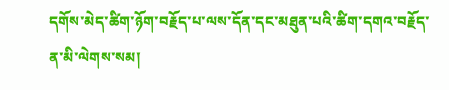དགོས་མེད་ཚིག་ཉོག་བརྗོད་པ་ལས་དོན་དང་མཐུན་པའི་ཚིག་དགའ་བརྗོད་ན་མི་ལེགས་སམ།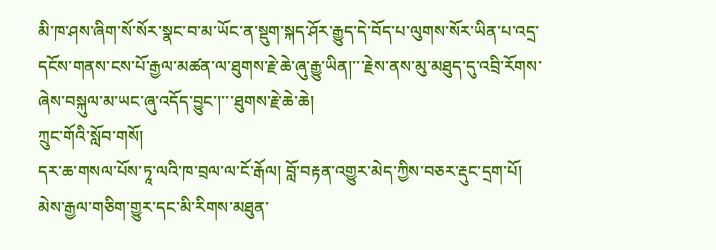མི་ཁ་ཤས་ཞིག་སོ་སོར་སྣང་བ་མ་ཡོང་ན་སྡུག་སྐད་ཤོར་རྒྱུད་དེ་བོད་པ་ལུགས་སོར་ཡིན་པ་འདྲ་
དངོས་གནས་ངས་པོ་རྒྱལ་མཚན་ལ་ཐུགས་རྗེ་ཆེ་ཞུ་རྒྱུ་ཡིན།་་་རྗེས་ནས་མུ་མཐུད་དུ་འབྲི་རོགས་ཞེས་བསྐུལ་མ་ཡང་ཞུ་འདོད་བྱུང་།་་་ཐུགས་རྗེ་ཆེ་ཆེ།
ཀྲུང་གོའི་སློབ་གསོ།
དར་ཆ་གསལ་པོས་ཏཱ་ལའི་ཁ་བྲལ་ལ་ངོ་རྒོལ། བློ་བརྟན་འགྱུར་མེད་ཀྱིས་བཅར་རྡུང་དྲག་པོ། མེས་རྒྱལ་གཅིག་གྱུར་དང་མི་རིགས་མཐུན་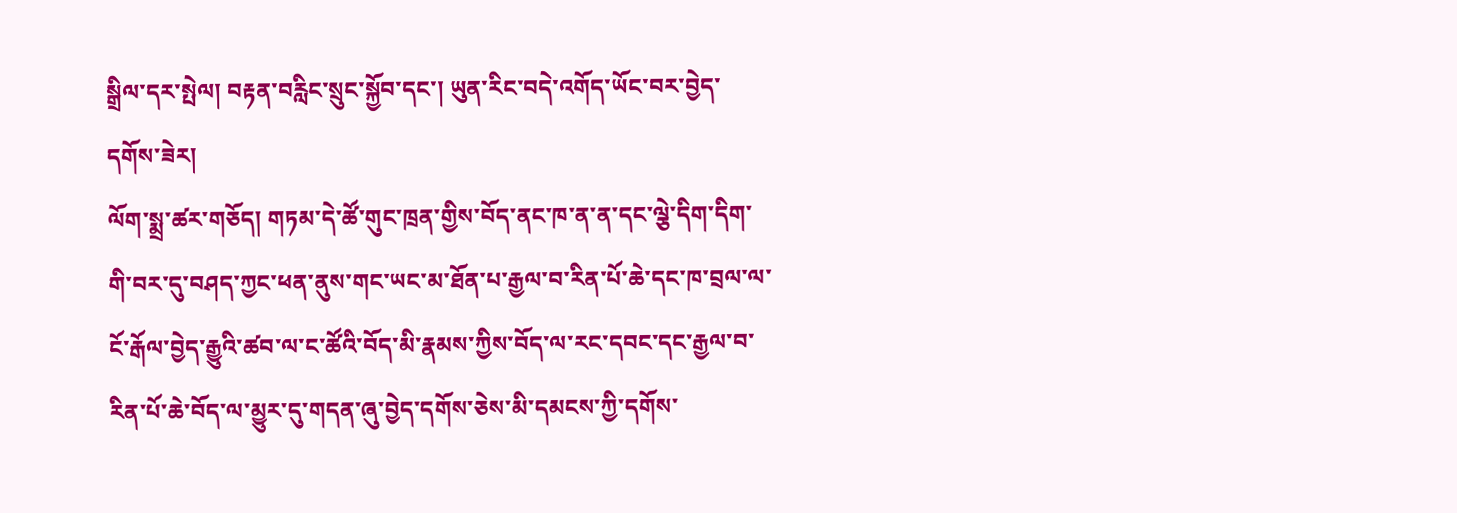སྒྲིལ་དར་སྤེལ། བརྟན་བརླིང་སྲུང་སྐྱོབ་དང་། ཡུན་རིང་བདེ་འགོད་ཡོང་བར་བྱེད་དགོས་ཟེར།
ལོག་སྨྲ་ཚར་གཅོད། གཏམ་དེ་ཚོ་གུང་ཁྲན་གྱིས་བོད་ནང་ཁ་ན་ན་དང་ལྕེ་དིག་དིག་གི་བར་དུ་བཤད་ཀྱང་ཕན་ནུས་གང་ཡང་མ་ཐོན་པ་རྒྱལ་བ་རིན་པོ་ཆེ་དང་ཁ་བྲལ་ལ་ངོ་རྒོལ་བྱེད་རྒྱུའི་ཚབ་ལ་ང་ཚོའི་བོད་མི་རྣམས་ཀྱིས་བོད་ལ་རང་དབང་དང་རྒྱལ་བ་རིན་པོ་ཆེ་བོད་ལ་མྱུར་དུ་གདན་ཞུ་བྱེད་དགོས་ཅེས་མི་དམངས་ཀྱི་དགོས་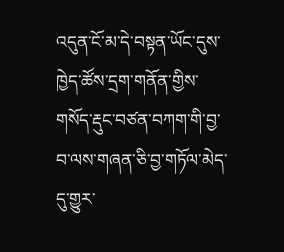འདུན་ངོ་མ་དེ་བསྟན་ཡོང་དུས་ཁྱེད་ཚོས་དྲག་གནོན་གྱིས་གསོད་རྡུང་བཙན་བཀག་གི་བྱ་བ་ལས་གཞན་ཅི་བྱ་གཏོལ་མེད་དུ་གྱུར་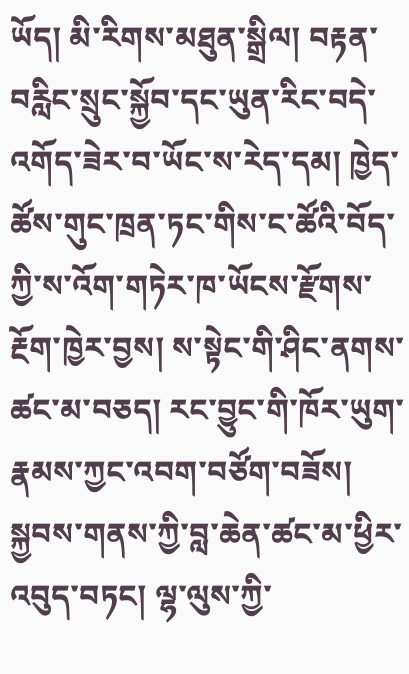ཡོད། མི་རིགས་མཐུན་སྒྲིལ། བརྟན་བརླིང་སྲུང་སྐྱོབ་དང་ཡུན་རིང་བདེ་འགོད་ཟེར་བ་ཡོང་ས་རེད་དམ། ཁྱེད་ཚོས་གུང་ཁྲན་ཏང་གིས་ང་ཚོའི་བོད་ཀྱི་ས་འོག་གཏེར་ཁ་ཡོངས་རྫོགས་རྔོག་ཁྱེར་བྱས། ས་སྟེང་གི་ཤིང་ནགས་ཚང་མ་བཅད། རང་བྱུང་གི་ཁོར་ཡུག་རྣམས་ཀྱང་འབག་བཙོག་བཟོས། སྐྱབས་གནས་ཀྱི་བླ་ཆེན་ཚང་མ་ཕྱིར་འབུད་བཏང། ལྷ་ལུས་ཀྱི་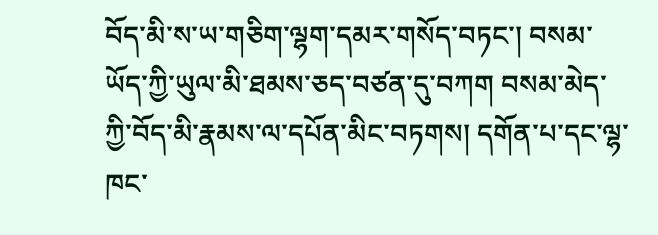བོད་མི་ས་ཡ་གཅིག་ལྷག་དམར་གསོད་བཏང་། བསམ་ཡོད་ཀྱི་ཡུལ་མི་ཐམས་ཅད་བཙན་དུ་བཀག བསམ་མེད་ཀྱི་བོད་མི་རྣམས་ལ་དཔོན་མིང་བཏགས། དགོན་པ་དང་ལྷ་ཁང་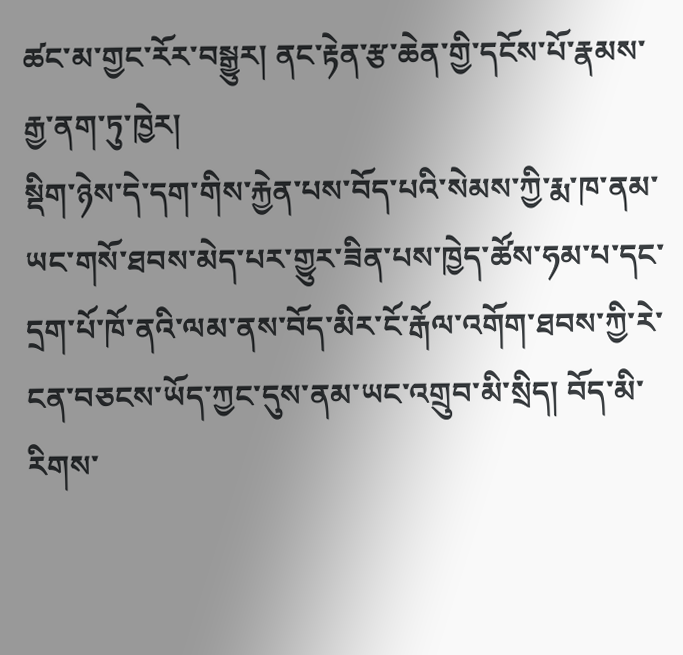ཚང་མ་གྱང་རོར་བསྒྱུར། ནང་རྟེན་རྩ་ཆེན་གྱི་དངོས་པོ་རྣམས་རྒྱ་ནག་ཏུ་ཁྱེར།
སྡིག་ཉེས་དེ་དག་གིས་རྐྱེན་པས་བོད་པའི་སེམས་ཀྱི་རྨ་ཁ་ནམ་ཡང་གསོ་ཐབས་མེད་པར་གྱུར་ཟིན་པས་ཁྱེད་ཚོས་ཧམ་པ་དང་དྲག་པོ་ཁོ་ནའི་ལམ་ནས་བོད་མིར་ངོ་རྒོལ་འགོག་ཐབས་ཀྱི་རེ་ངན་བཅངས་ཡོད་ཀྱང་དུས་ནམ་ཡང་འགྲུབ་མི་སྲིད། བོད་མི་རིགས་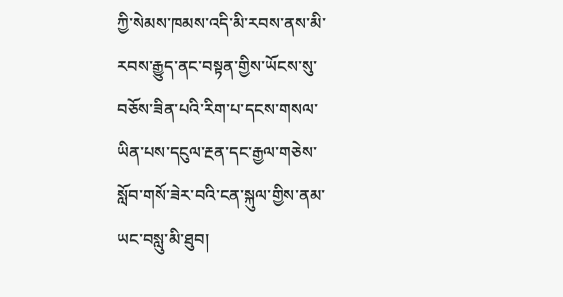ཀྱི་སེམས་ཁམས་འདི་མི་རབས་ནས་མི་རབས་རྒྱུད་ནང་བསྟན་གྱིས་ཡོངས་སུ་བཅོས་ཟིན་པའི་རིག་པ་དངས་གསལ་ཡིན་པས་དངུལ་རྔན་དང་རྒྱལ་གཅེས་སློབ་གསོ་ཟེར་བའི་ངན་སྐུལ་གྱིས་ནམ་ཡང་བསླུ་མི་ཐུབ།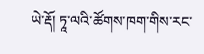ཡེ་རྡོ། ཏཱ་ལའི་ཚོགས་ཁག་གིས་རང་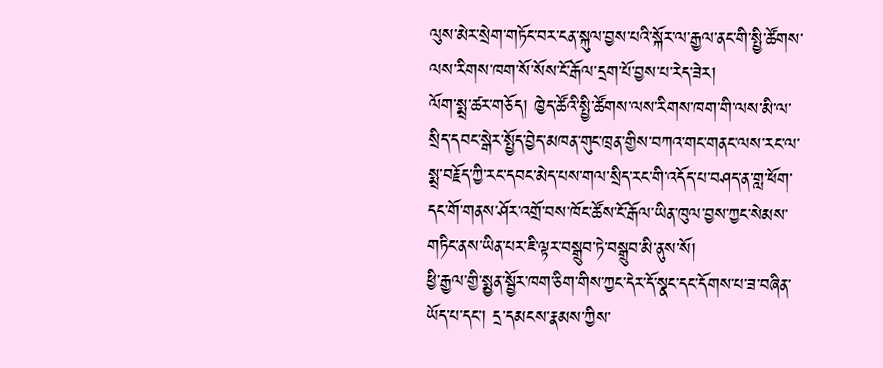ལུས་མེར་སྲེག་གཏོང་བར་ངན་སྐུལ་བྱས་པའི་སྐོར་ལ་རྒྱལ་ནང་གི་སྤྱི་ཚོགས་ལས་རིགས་ཁག་སོ་སོས་ངོ་རྒོལ་དྲག་པོ་བྱས་པ་རེད་ཟེར།
ལོག་སྨྲ་ཚར་གཅོད། ཁྱེད་ཚོའི་སྤྱི་ཚོགས་ལས་རིགས་ཁག་གི་ལས་མི་ལ་སྲིད་དབང་སྒེར་སྤྱོད་བྱེད་མཁན་གུང་ཁྲན་གྱིས་བཀའ་གང་གནང་ལས་རང་ལ་སྨྲ་བརྗོད་ཀྱི་རང་དབང་མེད་པས་གལ་སྲིད་རང་གི་འདོད་པ་བཤད་ན་གླ་ཕོག་དང་གོ་གནས་ཤོར་འགྲོ་བས་ཁོང་ཚོས་ངོ་རྒོལ་ཡིན་ཁུལ་བྱས་ཀྱང་སེམས་གཏིང་ནས་ཡིན་པར་ཇི་ལྟར་བསྒྲུབ་ཏེ་བསྒྲུབ་མི་ནུས་སོ།
ཕྱི་རྒྱལ་གྱི་སྨྱན་སྦྱོར་ཁག་ཅིག་གིས་ཀྱང་དེར་དོ་སྣང་དང་དོགས་པ་ཟ་བཞིན་ཡོད་པ་དང་། དྲ་དམངས་རྣམས་ཀྱིས་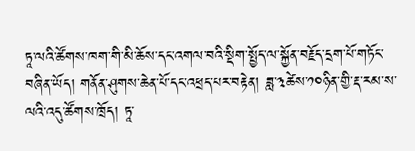ཏཱ་ལའི་ཚོགས་ཁག་གི་མི་ཆོས་དང་འགལ་བའི་སྡིག་སྤྱོད་ལ་སྐྱོན་བརྗོད་དྲག་པོ་གཏོང་བཞིན་ཡོད། གནོན་ཤུགས་ཆེན་པོ་དང་འཕྲད་པར་བརྟེན། ཟླ་༣ཚེས་༡༠ཉིན་གྱི་རྡ་རམ་ས་ལའི་འདུ་ཚོགས་ཁྲོད། ཏཱ་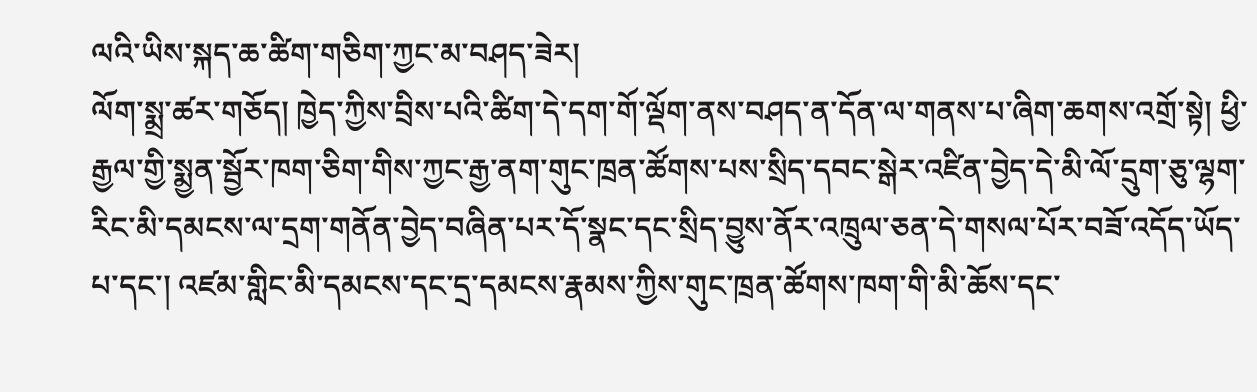ལའི་ཡིས་སྐད་ཆ་ཚིག་གཅིག་ཀྱང་མ་བཤད་ཟེར།
ལོག་སྨྲ་ཚར་གཅོད། ཁྱེད་ཀྱིས་བྲིས་པའི་ཚིག་དེ་དག་གོ་ལྡོག་ནས་བཤད་ན་དོན་ལ་གནས་པ་ཞིག་ཆགས་འགྲོ་སྟེ། ཕྱི་རྒྱལ་གྱི་སྨྱན་སྦྱོར་ཁག་ཅིག་གིས་ཀྱང་རྒྱ་ནག་གུང་ཁྲན་ཚོགས་པས་སྲིད་དབང་སྒེར་འཛིན་བྱེད་དེ་མི་ལོ་དྲུག་ཅུ་ལྷག་རིང་མི་དམངས་ལ་དྲག་གནོན་བྱེད་བཞིན་པར་དོ་སྣང་དང་སྲིད་བྱུས་ནོར་འཁྲུལ་ཅན་དེ་གསལ་པོར་བཟོ་འདོད་ཡོད་པ་དང་། འཛམ་གླིང་མི་དམངས་དང་དྲ་དམངས་རྣམས་ཀྱིས་གུང་ཁྲན་ཚོགས་ཁག་གི་མི་ཆོས་དང་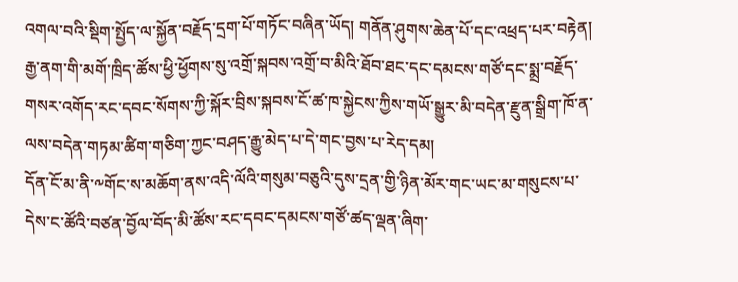འགལ་བའི་སྡིག་སྤྱོད་ལ་སྐྱོན་བརྗོད་དྲག་པོ་གཏོང་བཞིན་ཡོད། གནོན་ཤུགས་ཆེན་པོ་དང་འཕྲད་པར་བརྟེན། རྒྱ་ནག་གི་མགོ་ཁྲིད་ཚོས་ཕྱི་ཕྱོགས་སུ་འགྲོ་སྐབས་འགྲོ་བ་མིའི་ཐོབ་ཐང་དང་དམངས་གཙོ་དང་སྨྲ་བརྗོད་གསར་འགོད་རང་དབང་སོགས་ཀྱི་སྐོར་བྲིས་སྐབས་ངོ་ཚ་ཁ་སྐྱེངས་ཀྱིས་གཡོ་སྒྱུར་མི་བདེན་རྫུན་སྒྲིག་ཁོ་ན་ལས་བདེན་གཏམ་ཚིག་གཅིག་ཀྱང་བཤད་རྒྱུ་མེད་པ་དེ་གང་བྱས་པ་རེད་དམ།
དོན་ངོ་མ་ནི་༸གོང་ས་མཆོག་ནས་འདི་ལོའི་གསུམ་བཅུའི་དུས་དྲན་གྱི་ཉིན་མོར་གང་ཡང་མ་གསུངས་པ་དེས་ང་ཚོའི་བཙན་བྱོལ་བོད་མི་ཚོས་རང་དབང་དམངས་གཙོ་ཚད་ལྡན་ཞིག་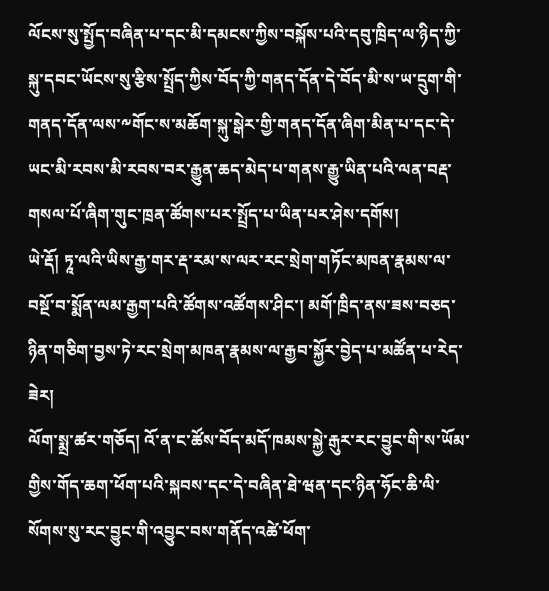ལོངས་སུ་སྤྱོད་བཞིན་པ་དང་མི་དམངས་ཀྱིས་བསྐོས་པའི་དབུ་ཁྲིད་ལ་ཉིད་ཀྱི་སྐུ་དབང་ཡོངས་སུ་རྩིས་སྤྲོད་ཀྱིས་བོད་ཀྱི་གནད་དོན་དེ་བོད་མི་ས་ཡ་དྲུག་གི་གནད་དོན་ལས་༸གོང་ས་མཆོག་སྐུ་སྒེར་གྱི་གནད་དོན་ཞིག་མིན་པ་དང་དེ་ཡང་མི་རབས་མི་རབས་བར་རྒྱུན་ཆད་མེད་པ་གནས་རྒྱུ་ཡིན་པའི་ལན་བརྡ་གསལ་པོ་ཞིག་གུང་ཁྲན་ཚོགས་པར་སྤྲོད་པ་ཡིན་པར་ཤེས་དགོས།
ཡེ་རྡོ། ཏཱ་ལའི་ཡིས་རྒྱ་གར་རྡ་རམ་ས་ལར་རང་སྲེག་གཏོང་མཁན་རྣམས་ལ་བསྔོ་བ་སྨོན་ལམ་རྒྱག་པའི་ཚོགས་འཚོགས་ཤིང་། མགོ་ཁྲིད་ནས་ཟས་བཅད་ཉིན་གཅིག་བྱས་ཏེ་རང་སྲེག་མཁན་རྣམས་ལ་རྒྱབ་སྐྱོར་བྱེད་པ་མཚོན་པ་རེད་ཟེར།
ལོག་སྨྲ་ཚར་གཅོད། འོ་ན་ང་ཚོས་བོད་མདོ་ཁམས་སྐྱེ་རྒུར་རང་བྱུང་གི་ས་ཡོམ་གྱིས་གོད་ཆག་ཕོག་པའི་སྐབས་དང་དེ་བཞིན་ཐེ་ཝན་དང་ཉིན་ཧོང་ཆི་ལི་སོགས་སུ་རང་བྱུང་གི་འབྱུང་བས་གནོད་འཚེ་ཕོག་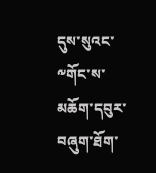དུས་སུའང་༸གོང་ས་མཆོག་དབུར་བཞུག་ཐོག་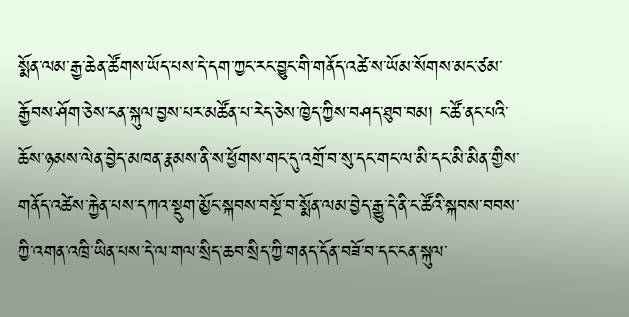སྨོན་ལམ་རྒྱ་ཆེན་ཚོགས་ཡོད་པས་དེ་དག་ཀྱང་རང་བྱུང་གི་གནོད་འཚེ་ས་ཡོམ་སོགས་མང་ཙམ་རྒྱོབས་ཤོག་ཅེས་ངན་སྐུལ་བྱས་པར་མཚོན་པ་རེད་ཅེས་ཁྱེད་ཀྱིས་བཤད་ཐུབ་བམ། ང་ཚོ་ནང་པའི་ཆོས་ཉམས་ལེན་བྱེད་མཁན་རྣམས་ནི་ས་ཕྱོགས་གང་དུ་འགྲོ་བ་སུ་དང་གང་ལ་མི་དང་མི་མིན་གྱིས་གནོད་འཚེས་རྐྱེན་པས་དཀའ་སྡུག་མྱོང་སྐབས་བསྔོ་བ་སྨོན་ལམ་བྱེད་རྒྱུ་དེ་ནི་ང་ཚོའི་སྐབས་བབས་ཀྱི་འགན་འཁྲི་ཡིན་པས་དེ་ལ་གལ་སྲིད་ཆབ་སྲིད་ཀྱི་གནད་དོན་བཟོ་བ་དང་ངན་སྐུལ་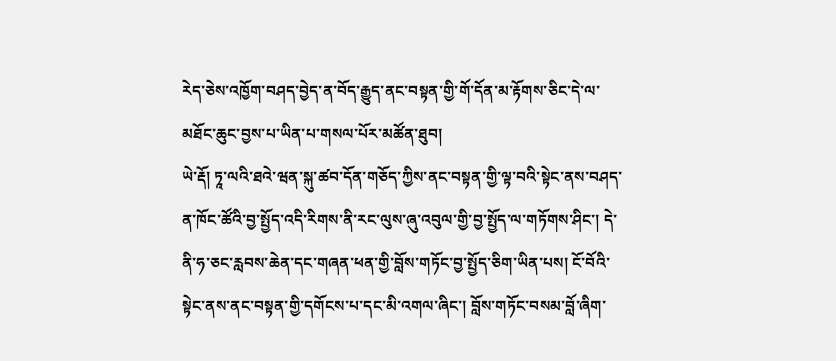རེད་ཅེས་འཁྱོག་བཤད་བྱེད་ན་བོད་རྒྱུད་ནང་བསྟན་གྱི་གོ་དོན་མ་རྟོགས་ཅིང་དེ་ལ་མཐོང་ཆུང་བྱས་པ་ཡིན་པ་གསལ་པོར་མཚོན་ཐུབ།
ཡེ་རྡོ། ཏཱ་ལའི་ཐའེ་ཝན་སྐུ་ཚབ་དོན་གཅོད་ཀྱིས་ནང་བསྟན་གྱི་ལྟ་བའི་སྟེང་ནས་བཤད་ན་ཁོང་ཚོའི་བྱ་སྤྱོད་འདི་རིགས་ནི་རང་ལུས་ཞུ་འབུལ་གྱི་བྱ་སྤྱོད་ལ་གཏོགས་ཤིང་། དེ་ནི་ཧ་ཅང་རླབས་ཆེན་དང་གཞན་ཕན་གྱི་བློས་གཏོང་བྱ་སྤྱོད་ཅིག་ཡིན་པས། ངོ་བོའི་སྟེང་ནས་ནང་བསྟན་གྱི་དགོངས་པ་དང་མི་འགལ་ཞིང་། བློས་གཏོང་བསམ་བློ་ཞིག་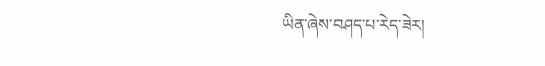ཡིན་ཞེས་བཤད་པ་རེད་ཟེར།